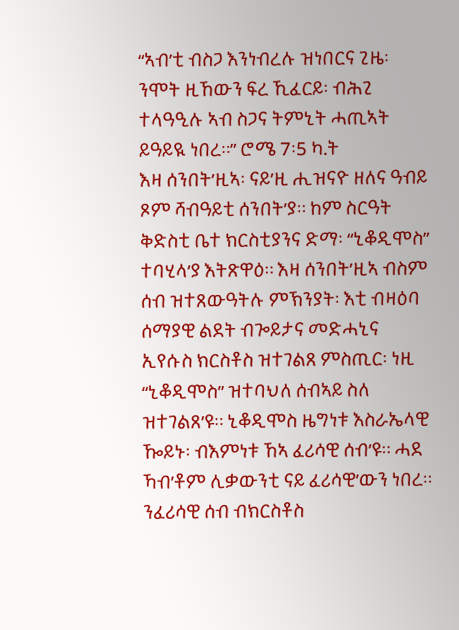“ኣብ’ቲ ብስጋ እንነብረሉ ዝነበርና ጊዜ፡ ንሞት ዚኸውን ፍረ ኺፈርይ፡ ብሕጊ ተላዓዒሉ ኣብ ስጋና ትምኒት ሓጢኣት ይዓይዪ ነበረ።” ሮሜ 7፡5 ካ.ት
እዛ ሰንበት’ዚኣ፡ ናይ’ዚ ሒዝናዮ ዘለና ዓብይ ጾም ሻብዓይቲ ሰንበት’ያ። ከም ስርዓት ቅድስቲ ቤተ ክርስቲያንና ድማ፡ “ኒቆዲሞስ” ተባሂላ’ያ እትጽዋዕ። እዛ ሰንበት’ዚኣ ብስም ሰብ ዝተጸውዓትሉ ምኽንያት፡ እቲ ብዛዕባ ሰማያዊ ልደት ብጐይታና መድሓኒና ኢየሱስ ክርስቶስ ዝተገልጸ ምስጢር፡ ነዚ “ኒቆዲሞስ” ዝተባህለ ሰብኣይ ስለ ዝተገልጸ’ዩ። ኒቆዲሞስ ዜግነቱ እስራኤላዊ ዀይኑ፡ ብእምነቱ ኸኣ ፈሪሳዊ ሰብ’ዩ። ሓደ ኻብ’ቶም ሊቃውንቲ ናይ ፈሪሳዊ’ውን ነበረ። ንፈሪሳዊ ሰብ ብክርስቶስ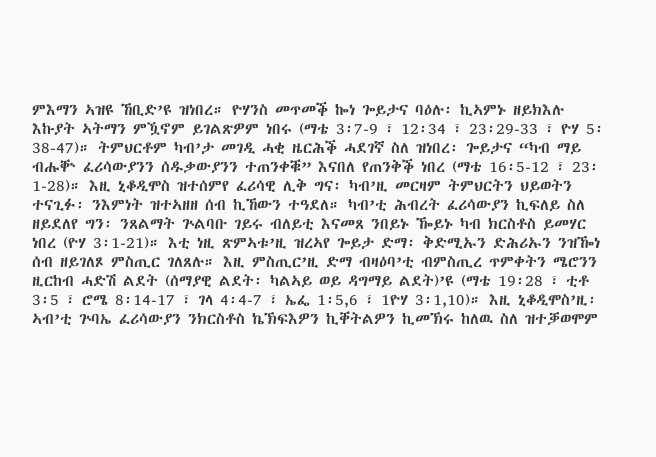ምእማን ኣዝዩ ኸቢድ’ዩ ዝነበረ። ዮሃንስ መጥመቕ ኰነ ጐይታና ባዕሉ፡ ኪኣምኑ ዘይክእሉ እኩያት ኣትማን ምዃኖም ይገልጽዎም ነበሩ (ማቴ 3፡7-9 ፣ 12፡34 ፣ 23፡29-33 ፣ ዮሃ 5፡38-47)። ትምህርቶም ካብ’ታ መገዲ ሓቂ ዜርሕቕ ሓደገኛ ስለ ዝነበረ፡ ጐይታና “ካብ ማይ ብሑቝ ፈሪሳውያንን ሰዱቃውያንን ተጠንቀቑ” እናበለ የጠንቅቕ ነበረ (ማቴ 16፡5-12 ፣ 23፡1-28)። እዚ ኒቆዲሞስ ዝተሰምየ ፈሪሳዊ ሊቅ ግና፡ ካብ’ዚ መርዛም ትምህርትን ህይወትን ተናጊፉ፡ ንእምነት ዝተኣዘዘ ሰብ ኪኸውን ተዓደለ። ካብ’ቲ ሕብረት ፈሪሳውያን ኪፍለይ ስለ ዘይደለየ ግን፡ ንጸልማት ጕልባቡ ገይሩ ብለይቲ እናመጸ ንበይኑ ዀይኑ ካብ ክርስቶስ ይመሃር ነበረ (ዮሃ 3፡1-21)። እቲ ነዚ ጽምኣቱ’ዚ ዝረኣየ ጐይታ ድማ፡ ቅድሚኡን ድሕሪኡን ንዝዀነ ሰብ ዘይገለጾ ምስጢር ገለጸሉ። እዚ ምስጢር’ዚ ድማ ብዛዕባ’ቲ ብምስጢረ ጥምቀትን ሜሮንን ዚርከብ ሓድሽ ልደት (ሰማያዊ ልደት፡ ካልኣይ ወይ ዳግማይ ልደት)’ዩ (ማቴ 19፡28 ፣ ቲቶ 3፡5 ፣ ሮሜ 8፡14-17 ፣ ገላ 4፡4-7 ፣ ኤፌ 1፡5,6 ፣ 1ዮሃ 3፡1,10)። እዚ ኒቆዲሞስ’ዚ፡ ኣብ’ቲ ጕባኤ ፈሪሳውያን ንክርስቶስ ኬኽፍእዎን ኪቐትልዎን ኪመኽሩ ከለዉ ስለ ዝተቓወሞም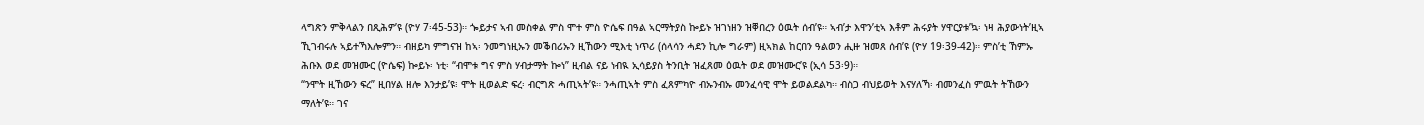ላግጽን ምቅላልን በጺሕዎ’ዩ (ዮሃ 7፡45-53)። ጐይታና ኣብ መስቀል ምስ ሞተ ምስ ዮሴፍ በዓል ኣርማትያስ ኰይኑ ዝገነዘን ዝቐበረን ዕዉት ሰብ’ዩ። ኣብ’ታ እዋን’ቲኣ እቶም ሕሩያት ሃዋርያቱ’ኳ፡ ነዛ ሕያውነት’ዚኣ ኺገብሩሉ ኣይተኻእሎምን። ብዘይካ ምግናዝ ከኣ፡ ንመግነዚኡን መቕበሪኡን ዚኸውን ሚእቲ ነጥሪ (ሰላሳን ሓደን ኪሎ ግራም) ዚኣክል ከርበን ዓልወን ሒዙ ዝመጸ ሰብ’ዩ (ዮሃ 19፡39-42)። ምስ’ቲ ኸምኡ ሕቡእ ወደ መዝሙር (ዮሴፍ) ኰይኑ፡ ነቲ፡ “ብሞቱ ግና ምስ ሃብታማት ኰነ” ዚብል ናይ ነብዪ ኢሳይያስ ትንቢት ዝፈጸመ ዕዉት ወደ መዝሙር’ዩ (ኢሳ 53፡9)።
“ንሞት ዚኸውን ፍረ” ዚበሃል ዘሎ እንታይ’ዩ፧ ሞት ዚወልድ ፍረ፡ ብርግጽ ሓጢኣት’ዩ። ንሓጢኣት ምስ ፈጸምካዮ ብኡንብኡ መንፈሳዊ ሞት ይወልደልካ። ብስጋ ብህይወት እናሃለኻ፡ ብመንፈስ ምዉት ትኸውን ማለት’ዩ። ገና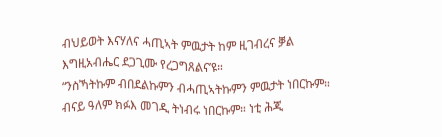ብህይወት እናሃለና ሓጢኣት ምዉታት ከም ዚገብረና ቓል እግዚአብሔር ደጋጊሙ የረጋግጸልና’ዩ።
“ንስኻትኩም ብበደልኩምን ብሓጢኣትኩምን ምዉታት ነበርኩም። ብናይ ዓለም ክፉእ መገዲ ትነብሩ ነበርኩም። ነቲ ሕጂ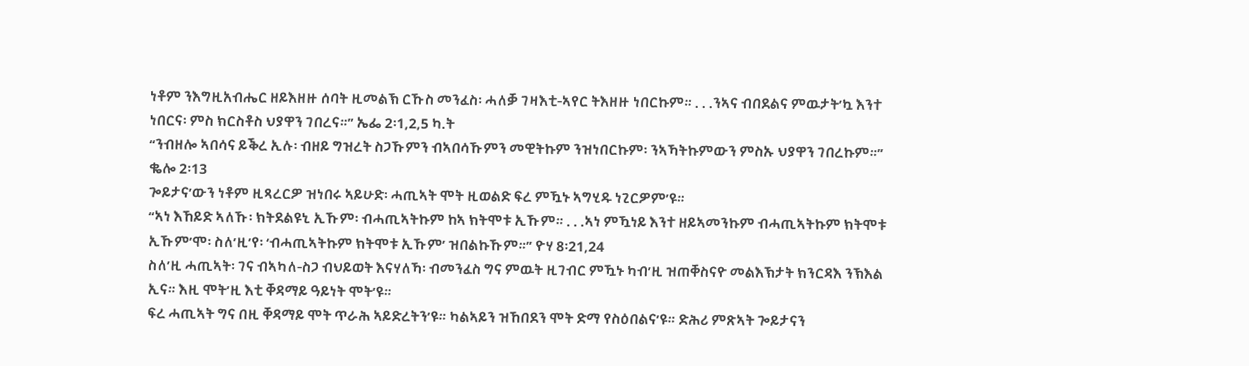ነቶም ንእግዚአብሔር ዘይእዘዙ ሰባት ዚመልኽ ርኹስ መንፈስ፡ ሓለቓ ገዛእቲ-ኣየር ትእዘዙ ነበርኩም። . . .ንኣና ብበደልና ምዉታት’ኳ እንተ ነበርና፡ ምስ ክርስቶስ ህያዋን ገበረና።” ኤፌ 2፡1,2,5 ካ.ት
“ንብዘሎ ኣበሳና ይቕረ ኢሉ፡ ብዘይ ግዝረት ስጋኹምን ብኣበሳኹምን መዊትኩም ንዝነበርኩም፡ ንኣኻትኩምውን ምስኡ ህያዋን ገበረኩም።” ቈሎ 2፡13
ጐይታና’ውን ነቶም ዚጻረርዎ ዝነበሩ ኣይሁድ፡ ሓጢኣት ሞት ዚወልድ ፍረ ምዃኑ ኣግሂዱ ነጊርዎም’ዩ።
“ኣነ እኸይድ ኣለኹ፡ ክትደልዩኒ ኢኹም፡ ብሓጢኣትኩም ከኣ ክትሞቱ ኢኹም። . . .ኣነ ምዃነይ እንተ ዘይኣመንኩም ብሓጢኣትኩም ክትሞቱ ኢኹም’ሞ፡ ስለ’ዚ’የ፡ ‘ብሓጢኣትኩም ክትሞቱ ኢኹም’ ዝበልኩኹም።” ዮሃ 8፡21,24
ስለ’ዚ ሓጢኣት፡ ገና ብኣካለ-ስጋ ብህይወት እናሃለኻ፡ ብመንፈስ ግና ምዉት ዚገብር ምዃኑ ካብ’ዚ ዝጠቐስናዮ መልእኽታት ክንርዳእ ንኽእል ኢና። እዚ ሞት’ዚ እቲ ቐዳማይ ዓይነት ሞት’ዩ።
ፍረ ሓጢኣት ግና በዚ ቐዳማይ ሞት ጥራሕ ኣይድረትን’ዩ። ካልኣይን ዝኸበደን ሞት ድማ የስዕበልና’ዩ። ድሕሪ ምጽኣት ጐይታናን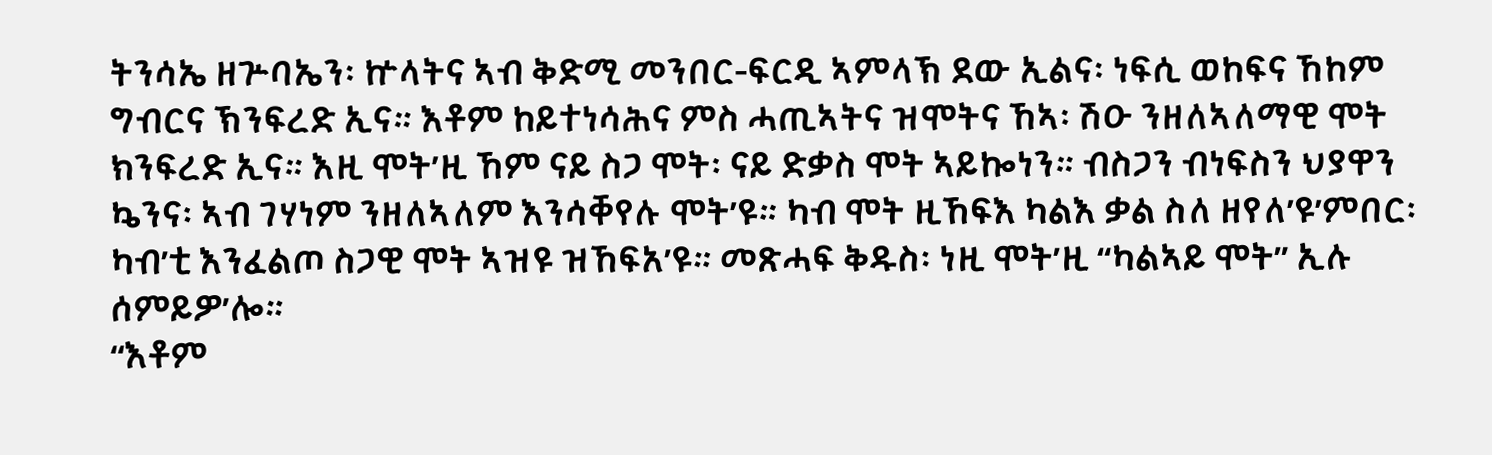ትንሳኤ ዘጕባኤን፡ ኵላትና ኣብ ቅድሚ መንበር-ፍርዲ ኣምላኽ ደው ኢልና፡ ነፍሲ ወከፍና ኸከም ግብርና ኽንፍረድ ኢና። እቶም ከይተነሳሕና ምስ ሓጢኣትና ዝሞትና ኸኣ፡ ሽዑ ንዘለኣለማዊ ሞት ክንፍረድ ኢና። እዚ ሞት’ዚ ኸም ናይ ስጋ ሞት፡ ናይ ድቃስ ሞት ኣይኰነን። ብስጋን ብነፍስን ህያዋን ኴንና፡ ኣብ ገሃነም ንዘለኣለም እንሳቐየሉ ሞት’ዩ። ካብ ሞት ዚኸፍእ ካልእ ቃል ስለ ዘየለ’ዩ’ምበር፡ ካብ’ቲ እንፈልጦ ስጋዊ ሞት ኣዝዩ ዝኸፍአ’ዩ። መጽሓፍ ቅዱስ፡ ነዚ ሞት’ዚ “ካልኣይ ሞት” ኢሉ ሰምይዎ’ሎ።
“እቶም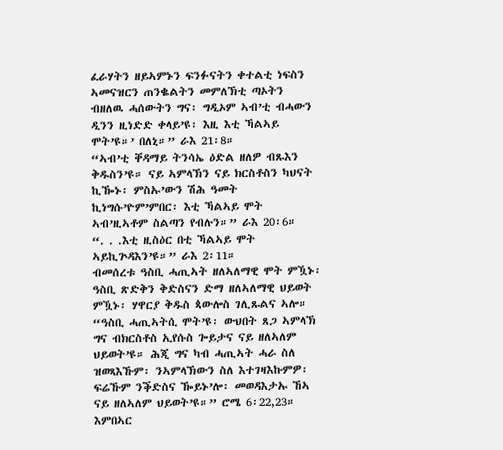ፈራሃትን ዘይኣምኑን ፍንፉናትን ቀተልቲ ነፍስን ኣመናዝርን ጠንቈልትን መምለኽቲ ጣኦትን ብዘለዉ ሓሰውትን ግና፡ ግዲኦም ኣብ’ቲ ብሓውን ዲንን ዚነድድ ቀላይ’ዩ፡ እዚ እቲ ኻልኣይ ሞት’ዩ።’ በለኒ።” ራእ 21፡8።
“ኣብ’ቲ ቐዳማይ ትንሳኤ ዕድል ዘለዎ ብጹእን ቅዱስን’ዩ። ናይ ኣምላኽን ናይ ክርስቶስን ካህናት ኪዀኑ፡ ምስኡ’ውን ሽሕ ዓመት ኪነግሱ’ዮም’ምበር፡ እቲ ኻልኣይ ሞት ኣብ’ዚኣቶም ስልጣን የብሉን።” ራእ 20፡6።
“. . .እቲ ዚስዕር በቲ ኻልኣይ ሞት ኣይኪጕዳእን’ዩ።” ራእ 2፡11።
ብመሰረቱ ዓስቢ ሓጢኣት ዘለኣለማዊ ሞት ምዃኑ፡ ዓስቢ ጽድቅን ቅድስናን ድማ ዘለኣለማዊ ህይወት ምዃኑ፡ ሃዋርያ ቅዱስ ጳውሎስ ገሊጹልና ኣሎ።
“ዓስቢ ሓጢኣትሲ ሞት’ዩ፡ ውህበት ጸጋ ኣምላኽ ግና ብክርስቶስ ኢየሱስ ጐይታና ናይ ዘለኣለም ህይወት’ዩ። ሕጂ ግና ካብ ሓጢኣት ሓራ ስለ ዝወጻእኹም፡ ንኣምላኽውን ስለ እተገዛእኩምዎ፡ ፍሬኹም ንቕድስና ዀይኑ’ሎ፡ መወዳእታኡ ኸኣ ናይ ዘለኣለም ህይወት’ዩ።” ሮሜ 6፡22,23።
እምበኣር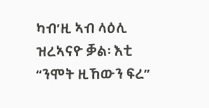ካብ’ዚ ኣብ ላዕሊ ዝረኣናዮ ቓል፡ እቲ “ንሞት ዚኸውን ፍረ”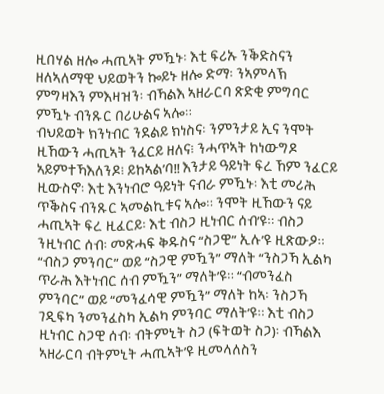ዚበሃል ዘሎ ሓጢኣት ምዃኑ፡ እቲ ፍሪኡ ንቕድስናን ዘለኣለማዊ ህይወትን ኰይኑ ዘሎ ድማ፡ ንኣምላኽ ምግዛእን ምእዛዝን፡ ብኻልእ ኣዘራርባ ጽድቂ ምግባር ምዃኑ ብንጹር በሪሁልና ኣሎ።
ብህይወት ክንነብር ንደልይ ክነስና፡ ንምንታይ ኢና ንሞት ዚኸውን ሓጢኣት ንፈርይ ዘለና፧ ንሓጥኣት ከነውግዶ ኣይምተኻእለንዶ፧ ይከኣል’ባ!! እንታይ ዓይነት ፍረ ኸም ንፈርይ ዚውስኖ፡ እቲ እንነብሮ ዓይነት ናብራ ምዃኑ፡ እቲ መሪሕ ጥቕስና ብንጹር ኣመልኪቱና ኣሎ። ንሞት ዚኸውን ናይ ሓጢኣት ፍረ ዚፈርይ፡ እቲ ብስጋ ዚነብር ሰብ’ዩ። ብስጋ ንዚነብር ሰብ፡ መጽሓፍ ቅዱስና “ስጋዊ” ኢሉ’ዩ ዚጽውዖ። “ብስጋ ምንባር” ወይ “ስጋዊ ምዃን” ማለት “ንስጋኻ ኢልካ ጥራሕ እትነብር ሰብ ምዃን” ማለት’ዩ። “ብመንፈስ ምንባር” ወይ “መንፈሳዊ ምዃን” ማለት ከኣ፡ ንስጋኻ ገዲፍካ ንመንፈስካ ኢልካ ምንባር ማለት’ዩ። እቲ ብስጋ ዚነብር ስጋዊ ሰብ፡ ብትምኒት ስጋ (ፍትወት ስጋ)፡ ብኻልእ ኣዘራርባ ብትምኒት ሓጢኣት’ዩ ዚመላለስን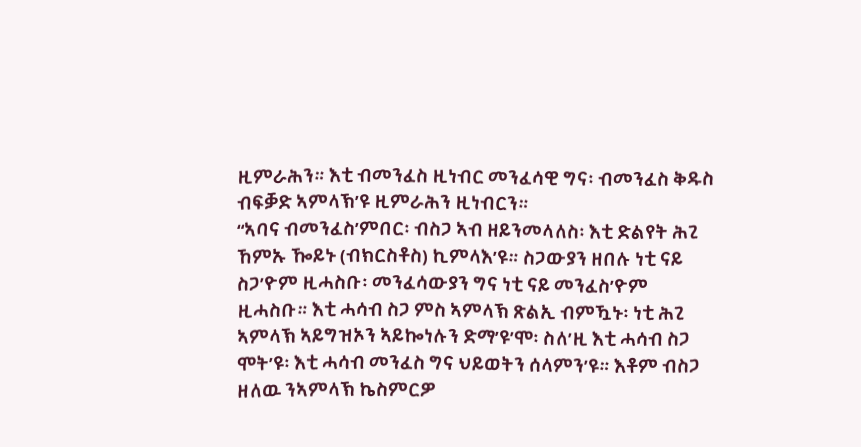ዚምራሕን። እቲ ብመንፈስ ዚነብር መንፈሳዊ ግና፡ ብመንፈስ ቅዱስ ብፍቓድ ኣምላኽ’ዩ ዚምራሕን ዚነብርን።
“ኣባና ብመንፈስ’ምበር፡ ብስጋ ኣብ ዘይንመላለስ፡ እቲ ድልየት ሕጊ ኸምኡ ዀይኑ (ብክርስቶስ) ኪምላእ’ዩ። ስጋውያን ዘበሉ ነቲ ናይ ስጋ’ዮም ዚሓስቡ፡ መንፈሳውያን ግና ነቲ ናይ መንፈስ’ዮም ዚሓስቡ። እቲ ሓሳብ ስጋ ምስ ኣምላኽ ጽልኢ ብምዃኑ፡ ነቲ ሕጊ ኣምላኽ ኣይግዝኦን ኣይኰነሉን ድማ’ዩ’ሞ፡ ስለ’ዚ እቲ ሓሳብ ስጋ ሞት’ዩ፡ እቲ ሓሳብ መንፈስ ግና ህይወትን ሰላምን’ዩ። እቶም ብስጋ ዘለዉ ንኣምላኽ ኬስምርዎ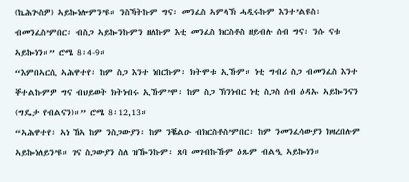(ኬሕጕስዎ) ኣይኰነሎምን’ዩ። ንስኻትኩም ግና፡ መንፈስ ኣምላኽ ሓዲሩኩም እንተ’ልዩስ፡ ብመንፈስ’ምበር፡ ብስጋ ኣይኰንኩምን ዘለኩም እቲ መንፈስ ክርስቶስ ዘይብሉ ሰብ ግና፡ ንሱ ናቱ ኣይኰነን።” ሮሜ 8፡4-9።
“እምበኣርሲ ኣሕዋተየ፡ ከም ስጋ እንተ ነበርኩም፡ ክትሞቱ ኢኹም። ነቲ ግብሪ ስጋ ብመንፈስ እንተ ቐተልኩምዎ ግና ብህይወት ክትነብሩ ኢኹም’ሞ፡ ከም ስጋ ኽንነብር ነቲ ስጋስ ሰብ ዕዳኡ ኣይኰንናን (ግዴታ የብልናን)።” ሮሜ 8፡12,13።
“ኣሕዋተየ፡ ኣነ ኸኣ ከም ንስጋውያን፡ ከም ንቘልዑ ብክርስቶስ’ምበር፡ ከም ንመንፈሳውያን ክዛረበሉም ኣይኰነለይን’ዩ። ገና ስጋውያን ስለ ዝዀንኩም፡ ጸባ መገብኩኹም ዕጹም ብልዒ ኣይኰነን።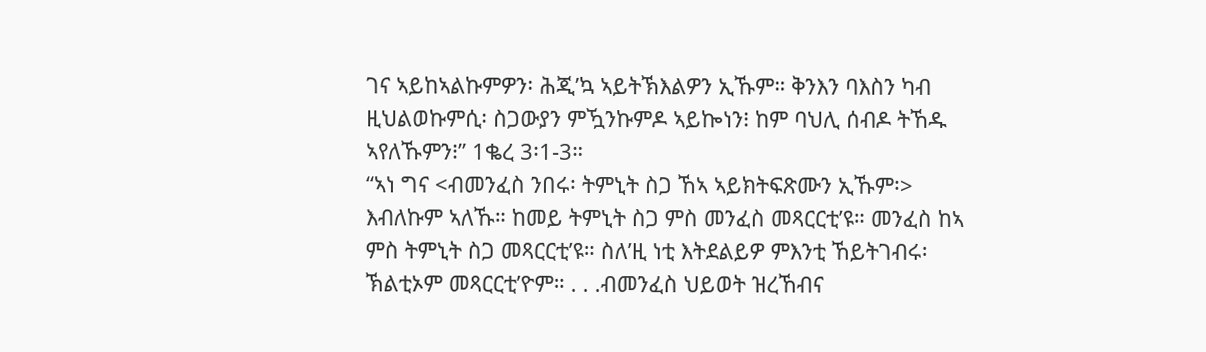ገና ኣይከኣልኩምዎን፡ ሕጂ’ኳ ኣይትኽእልዎን ኢኹም። ቅንእን ባእስን ካብ ዚህልወኩምሲ፡ ስጋውያን ምዃንኩምዶ ኣይኰነን፧ ከም ባህሊ ሰብዶ ትኸዱ ኣየለኹምን፧” 1ቈረ 3፡1-3።
“ኣነ ግና <ብመንፈስ ንበሩ፡ ትምኒት ስጋ ኸኣ ኣይክትፍጽሙን ኢኹም፡> እብለኩም ኣለኹ። ከመይ ትምኒት ስጋ ምስ መንፈስ መጻርርቲ’ዩ። መንፈስ ከኣ ምስ ትምኒት ስጋ መጻርርቲ’ዩ። ስለ’ዚ ነቲ እትደልይዎ ምእንቲ ኸይትገብሩ፡ ኽልቲኦም መጻርርቲ’ዮም። . . .ብመንፈስ ህይወት ዝረኸብና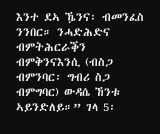እንተ ደኣ ዄንና፡ ብመንፈስ ንንበር። ንሓድሕድና ብምትሕርራቕን ብምቅንናእንሲ (ብስጋ ብምንባር፡ ግብሪ ስጋ ብምግባር) ውዳሴ ኸንቱ ኣይንድለይ።” ገላ 5፡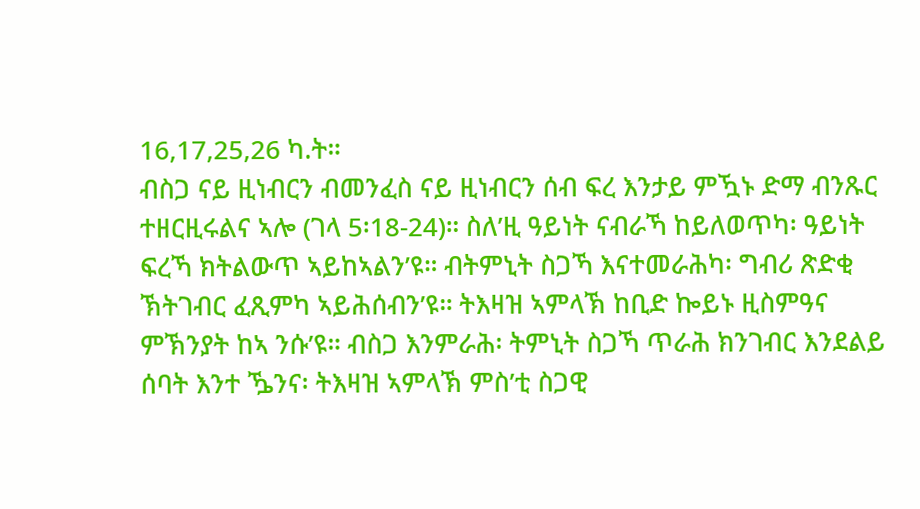16,17,25,26 ካ.ት።
ብስጋ ናይ ዚነብርን ብመንፈስ ናይ ዚነብርን ሰብ ፍረ እንታይ ምዃኑ ድማ ብንጹር ተዘርዚሩልና ኣሎ (ገላ 5፡18-24)። ስለ’ዚ ዓይነት ናብራኻ ከይለወጥካ፡ ዓይነት ፍረኻ ክትልውጥ ኣይከኣልን’ዩ። ብትምኒት ስጋኻ እናተመራሕካ፡ ግብሪ ጽድቂ ኽትገብር ፈጺምካ ኣይሕሰብን’ዩ። ትእዛዝ ኣምላኽ ከቢድ ኰይኑ ዚስምዓና ምኽንያት ከኣ ንሱ’ዩ። ብስጋ እንምራሕ፡ ትምኒት ስጋኻ ጥራሕ ክንገብር እንደልይ ሰባት እንተ ዄንና፡ ትእዛዝ ኣምላኽ ምስ’ቲ ስጋዊ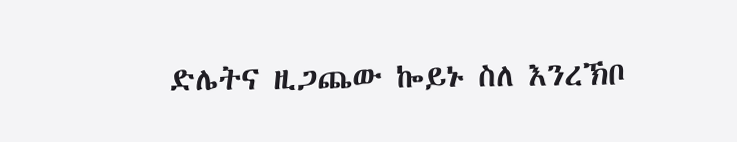ድሌትና ዚጋጨው ኰይኑ ስለ እንረኽቦ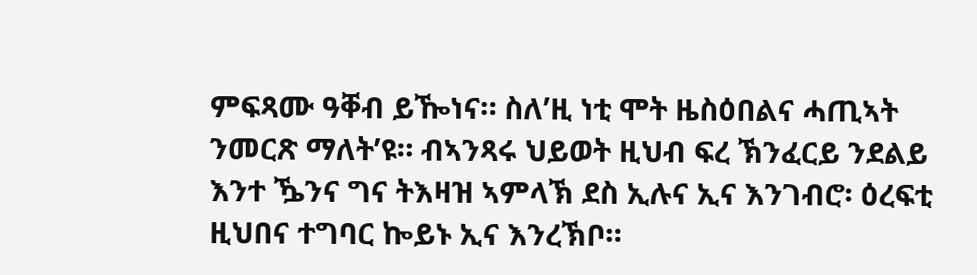ምፍጻሙ ዓቐብ ይዀነና። ስለ’ዚ ነቲ ሞት ዜስዕበልና ሓጢኣት ንመርጽ ማለት’ዩ። ብኣንጻሩ ህይወት ዚህብ ፍረ ኽንፈርይ ንደልይ እንተ ዄንና ግና ትእዛዝ ኣምላኽ ደስ ኢሉና ኢና እንገብሮ፡ ዕረፍቲ ዚህበና ተግባር ኰይኑ ኢና እንረኽቦ።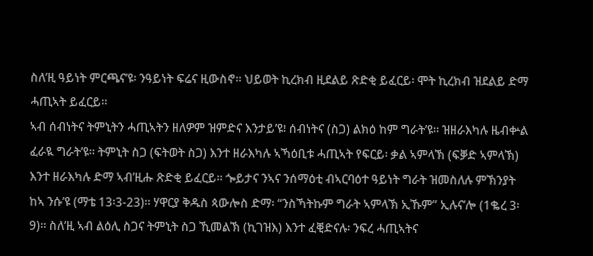ስለ’ዚ ዓይነት ምርጫና’ዩ፡ ንዓይነት ፍሬና ዚውስኖ። ህይወት ኪረክብ ዚደልይ ጽድቂ ይፈርይ፡ ሞት ኪረክብ ዝደልይ ድማ ሓጢኣት ይፈርይ።
ኣብ ሰብነትና ትምኒትን ሓጢኣትን ዘለዎም ዝምድና እንታይ’ዩ፧ ሰብነትና (ስጋ) ልክዕ ከም ግራት’ዩ። ዝዘራእካሉ ዜብቍል ፈራዪ ግራት’ዩ። ትምኒት ስጋ (ፍትወት ስጋ) እንተ ዘራእካሉ ኣኻዕቢቱ ሓጢኣት የፍርይ፡ ቃል ኣምላኽ (ፍቓድ ኣምላኽ) እንተ ዘራእካሉ ድማ ኣብ’ዚሑ ጽድቂ ይፈርይ። ጐይታና ንኣና ንሰማዕቲ ብኣርባዕተ ዓይነት ግራት ዝመስለሉ ምኽንያት ከኣ ንሱ’ዩ (ማቴ 13፡3-23)። ሃዋርያ ቅዱስ ጳውሎስ ድማ፡ “ንስኻትኩም ግራት ኣምላኽ ኢኹም” ኢሉና’ሎ (1ቈረ 3፡9)። ስለ’ዚ ኣብ ልዕሊ ስጋና ትምኒት ስጋ ኺመልኽ (ኪገዝእ) እንተ ፈቒድናሉ፡ ንፍረ ሓጢኣትና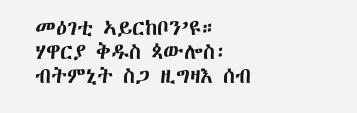መዕገቲ ኣይርከቦን’ዩ። ሃዋርያ ቅዱስ ጳውሎስ፡ ብትምኒት ስጋ ዚግዛእ ሰብ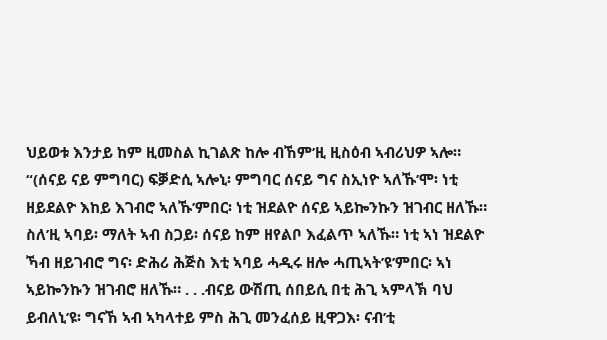ህይወቱ እንታይ ከም ዚመስል ኪገልጽ ከሎ ብኸም’ዚ ዚስዕብ ኣብሪህዎ ኣሎ።
“(ሰናይ ናይ ምግባር) ፍቓድሲ ኣሎኒ፡ ምግባር ሰናይ ግና ስኢነዮ ኣለኹ’ሞ፡ ነቲ ዘይደልዮ እከይ እገብሮ ኣለኹ’ምበር፡ ነቲ ዝደልዮ ሰናይ ኣይኰንኩን ዝገብር ዘለኹ። ስለ’ዚ ኣባይ፡ ማለት ኣብ ስጋይ፡ ሰናይ ከም ዘየልቦ እፈልጥ ኣለኹ። ነቲ ኣነ ዝደልዮ ኻብ ዘይገብሮ ግና፡ ድሕሪ ሕጅስ እቲ ኣባይ ሓዲሩ ዘሎ ሓጢኣት’ዩ’ምበር፡ ኣነ ኣይኰንኩን ዝገብሮ ዘለኹ። . . .ብናይ ውሽጢ ሰበይሲ በቲ ሕጊ ኣምላኽ ባህ ይብለኒ’ዩ፡ ግናኸ ኣብ ኣካላተይ ምስ ሕጊ መንፈሰይ ዚዋጋእ፡ ናብ’ቲ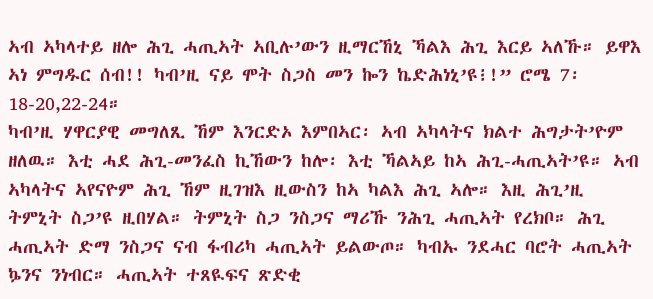ኣብ ኣካላተይ ዘሎ ሕጊ ሓጢኣት ኣቢሉ’ውን ዚማርኸኒ ኻልእ ሕጊ እርይ ኣለኹ። ይዋእ ኣነ ምግዱር ሰብ!! ካብ’ዚ ናይ ሞት ስጋስ መን ኰን ኬድሕነኒ’ዩ፧!” ሮሜ 7፡18-20,22-24።
ካብ’ዚ ሃዋርያዊ መግለጺ ኸም እንርድኦ እምበኣር፡ ኣብ ኣካላትና ክልተ ሕግታት’ዮም ዘለዉ። እቲ ሓደ ሕጊ-መንፈስ ኪኸውን ከሎ፡ እቲ ኻልኣይ ከኣ ሕጊ-ሓጢኣት’ዩ። ኣብ ኣካላትና ኣየናዮም ሕጊ ኸም ዚገዝእ ዚውስን ከኣ ካልእ ሕጊ ኣሎ። እዚ ሕጊ’ዚ ትምኒት ስጋ’ዩ ዚበሃል። ትምኒት ስጋ ንስጋና ማሪኹ ንሕጊ ሓጢኣት የረክቦ። ሕጊ ሓጢኣት ድማ ንስጋና ናብ ፋብሪካ ሓጢኣት ይልውጦ። ካብኡ ንደሓር ባሮት ሓጢኣት ኴንና ንነብር። ሓጢኣት ተጸዪፍና ጽድቂ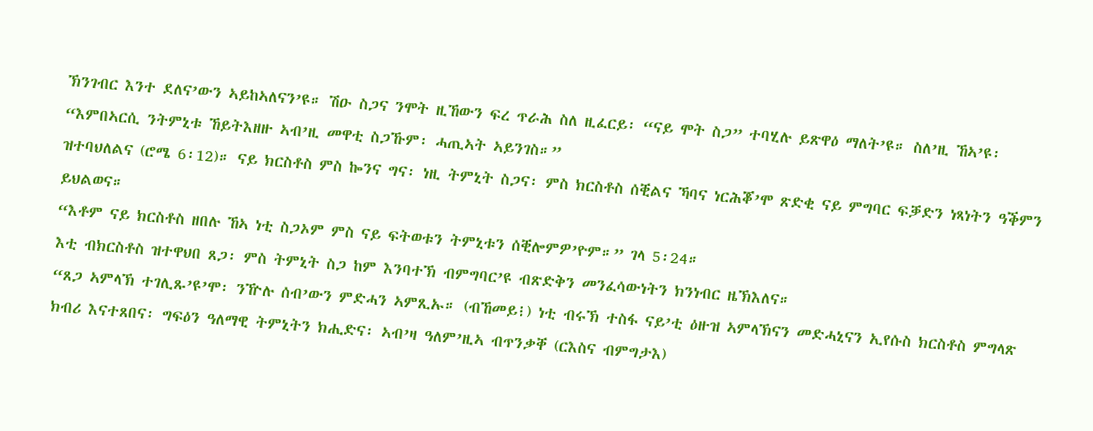ኽንገብር እንተ ደለና’ውን ኣይከኣለናን’ዩ። ሽዑ ስጋና ንሞት ዚኸውን ፍረ ጥራሕ ስለ ዚፈርይ፡ “ናይ ሞት ስጋ” ተባሂሉ ይጽዋዕ ማለት’ዩ። ስለ’ዚ ኸኣ’ዩ፡ “እምበኣርሲ ንትምኒቱ ኸይትእዘዙ ኣብ’ዚ መዋቲ ስጋኹም፡ ሓጢኣት ኣይንገስ።”
ዝተባህለልና (ሮሜ 6፡12)። ናይ ክርስቶስ ምስ ኰንና ግና፡ ነዚ ትምኒት ስጋና፡ ምስ ክርስቶስ ሰቒልና ኻባና ነርሕቖ’ሞ ጽድቂ ናይ ምግባር ፍቓድን ነጻነትን ዓቕምን ይህልወና።
“እቶም ናይ ክርስቶስ ዘበሉ ኸኣ ነቲ ስጋኦም ምስ ናይ ፍትወቱን ትምኒቱን ሰቒሎምዎ’ዮም።” ገላ 5፡24።
እቲ ብክርስቶስ ዝተዋህበ ጸጋ፡ ምስ ትምኒት ስጋ ከም እንባተኽ ብምግባር’ዩ ብጽድቅን መንፈሳውነትን ክንነብር ዜኽእለና።
“ጸጋ ኣምላኽ ተገሊጹ’ዩ’ሞ፡ ንዅሉ ሰብ’ውን ምድሓን ኣምጺኡ። (ብኸመይ፧) ነቲ ብሩኽ ተስፋ ናይ’ቲ ዕዙዝ ኣምላኽናን መድሓኒናን ኢየሱስ ክርስቶስ ምግላጽ ክብሪ እናተጸበና፡ ግፍዕን ዓለማዊ ትምኒትን ክሒድና፡ ኣብ’ዛ ዓለም’ዚኣ ብጥንቃቐ (ርእስና ብምግታእ)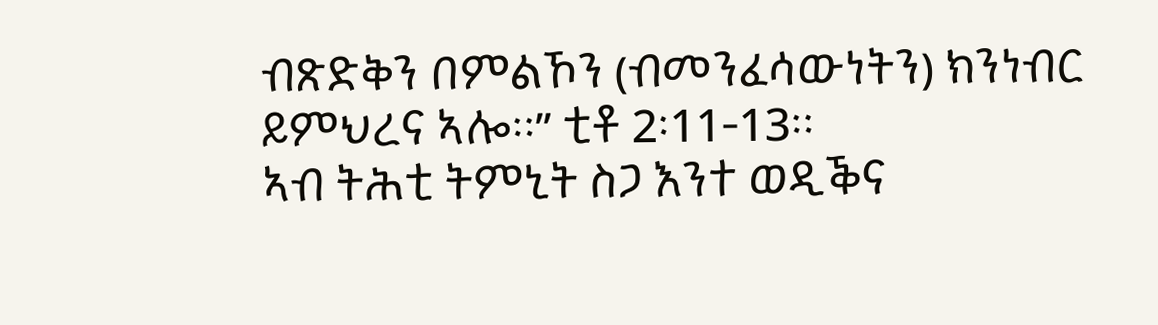ብጽድቅን በምልኾን (ብመንፈሳውነትን) ክንነብር ይምህረና ኣሎ።” ቲቶ 2፡11-13።
ኣብ ትሕቲ ትምኒት ስጋ እንተ ወዲቕና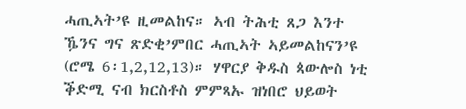ሓጢኣት’ዩ ዚመልከና። ኣብ ትሕቲ ጸጋ እንተ ዄንና ግና ጽድቂ’ምበር ሓጢኣት ኣይመልከናን’ዩ (ሮሜ 6፡1,2,12,13)። ሃዋርያ ቅዱስ ጳውሎስ ነቲ ቕድሚ ናብ ክርስቶስ ምምጻኡ ዝነበሮ ህይወት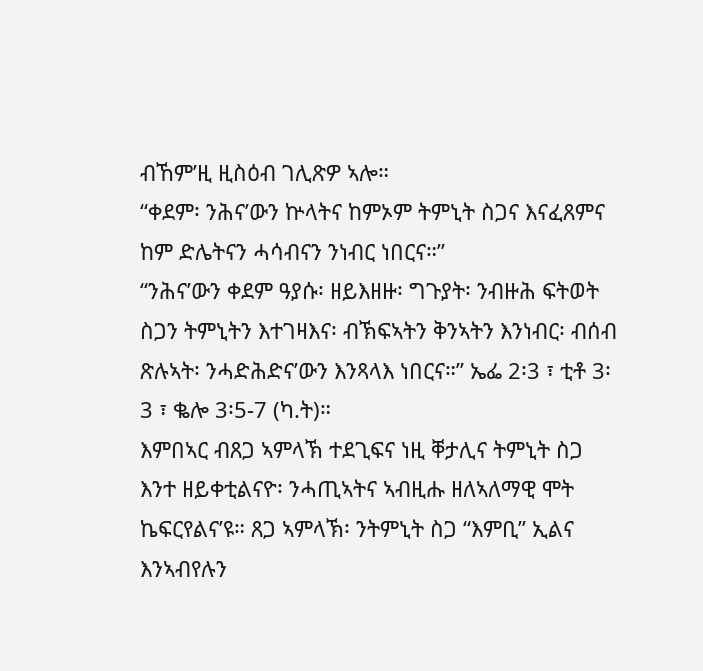ብኸም’ዚ ዚስዕብ ገሊጽዎ ኣሎ።
“ቀደም፡ ንሕና’ውን ኵላትና ከምኦም ትምኒት ስጋና እናፈጸምና ከም ድሌትናን ሓሳብናን ንነብር ነበርና።”
“ንሕና’ውን ቀደም ዓያሱ፡ ዘይእዘዙ፡ ግጉያት፡ ንብዙሕ ፍትወት ስጋን ትምኒትን እተገዛእና፡ ብኽፍኣትን ቅንኣትን እንነብር፡ ብሰብ ጽሉኣት፡ ንሓድሕድና’ውን እንጻላእ ነበርና።” ኤፌ 2፡3 ፣ ቲቶ 3፡3 ፣ ቈሎ 3፡5-7 (ካ.ት)።
እምበኣር ብጸጋ ኣምላኽ ተደጊፍና ነዚ ቐታሊና ትምኒት ስጋ እንተ ዘይቀቲልናዮ፡ ንሓጢኣትና ኣብዚሑ ዘለኣለማዊ ሞት ኬፍርየልና’ዩ። ጸጋ ኣምላኽ፡ ንትምኒት ስጋ “እምቢ” ኢልና እንኣብየሉን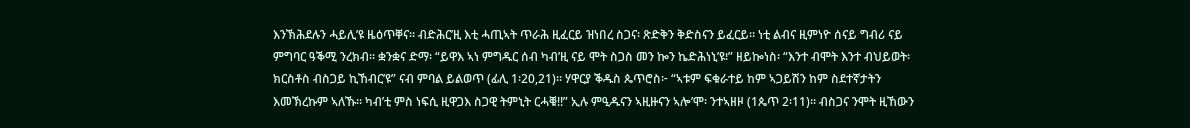እንኽሕደሉን ሓይሊ’ዩ ዜዕጥቐና። ብድሕር’ዚ እቲ ሓጢኣት ጥራሕ ዚፈርይ ዝነበረ ስጋና፡ ጽድቅን ቅድስናን ይፈርይ። ነቲ ልብና ዚምነዮ ሰናይ ግብሪ ናይ ምግባር ዓቕሚ ንረክብ። ቋንቋና ድማ፡ “ይዋእ ኣነ ምግዱር ሰብ ካብ’ዚ ናይ ሞት ስጋስ መን ኰን ኬድሕነኒ’ዩ፧” ዘይኰነስ፡ “እንተ ብሞት እንተ ብህይወት፡ ክርስቶስ ብስጋይ ኪኸብር’ዩ” ናብ ምባል ይልወጥ (ፊሊ 1፡20,21)። ሃዋርያ ቕዱስ ጴጥሮስ፦ “ኣቱም ፍቁራተይ ከም ኣጋይሽን ከም ስደተኛታትን እመኽረኩም ኣለኹ። ካብ’ቲ ምስ ነፍሲ ዚዋጋእ ስጋዊ ትምኒት ርሓቑ!!” ኢሉ ምዒዱናን ኣዚዙናን ኣሎ’ሞ፡ ንተኣዘዞ (1ጴጥ 2፡11)። ብስጋና ንሞት ዚኸውን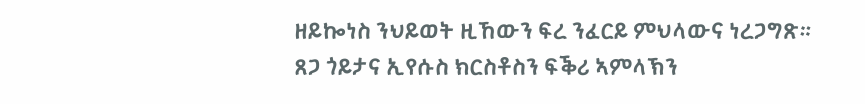ዘይኰነስ ንህይወት ዚኸውን ፍረ ንፈርይ ምህላውና ነረጋግጽ።
ጸጋ ጎይታና ኢየሱስ ክርስቶስን ፍቕሪ ኣምላኽን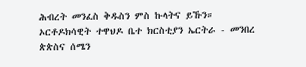ሕብረት መንፈስ ቅዱስን ምስ ኩላትና ይኹን።
ኦርቶዶክሳዊት ተዋህዶ ቤተ ክርስቲያን ኤርትራ - መንበረ ጵጵስና ሰሜን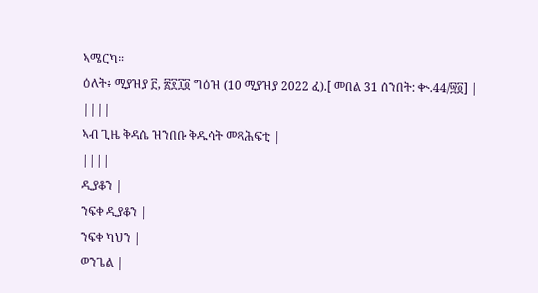ኣሜርካ።
ዕለት፥ ሚያዝያ ፫, ፳፻፲፬ ግዕዝ (10 ሚያዝያ 2022 ፈ).[ መበል 31 ሰንበት: ቊ.44/፵፬] |
||||
ኣብ ጊዜ ቅዳሴ ዝንበቡ ቅዱሳት መጻሕፍቲ |
||||
ዲያቆን |
ንፍቀ ዲያቆን |
ንፍቀ ካህን |
ወንጌል |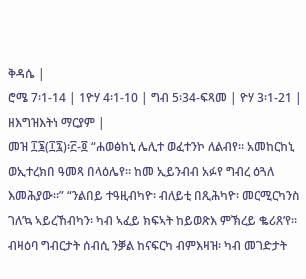ቅዳሴ |
ሮሜ 7፡1-14 | 1ዮሃ 4፡1-10 | ግብ 5፡34-ፍጻመ | ዮሃ 3፡1-21 | ዘእግዝእትነ ማርያም |
መዝ ፲፮(፲፯)፡፫-፬ “ሐወፅከኒ ሌሊተ ወፈተንኮ ለልብየ። አመከርከኒ ወኢተረክበ ዓመጻ በላዕሌየ። ከመ ኢይንብብ አፉየ ግብረ ዕጓለ እመሕያው።” “ንልበይ ተዓዚብካዮ፡ ብለይቲ በጺሕካዮ፡ መርሚርካንስ ገለ’ኳ ኣይረኸብካን፡ ካብ ኣፈይ ክፍኣት ከይወጽእ ምኽረይ ቈሪጸ’የ። ብዛዕባ ግብርታት ሰብሲ ንቓል ከናፍርካ ብምእዛዝ፡ ካብ መገድታት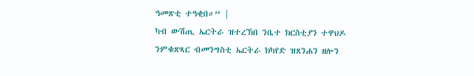ዓመጽቲ ተዓቂበ።” |
ካብ ውሽጢ ኤርትራ ዝተረኽበ ንቤተ ክርስቲያን ተዋህዶ ንምቁጽጻር ብመንግስቲ ኤርትራ ክካየድ ዝጸንሐን ዘሎን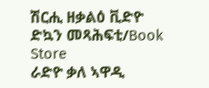ሽርሒ ዘቃልዕ ቪድዮ
ድኳን መጻሕፍቲ/Book Store
ራድዮ ቃለ ኣዋዲ